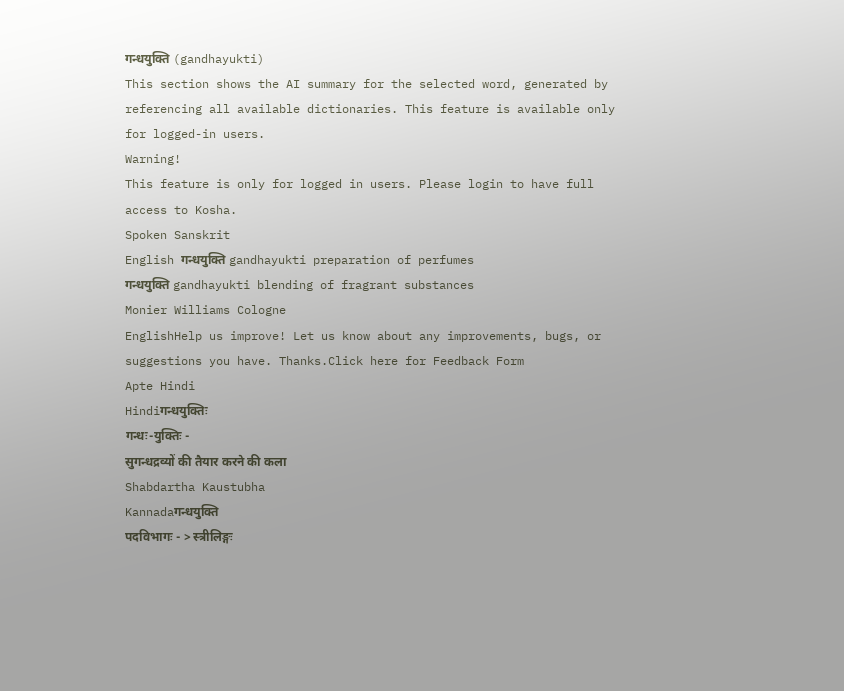गन्धयुक्ति (gandhayukti)
This section shows the AI summary for the selected word, generated by referencing all available dictionaries. This feature is available only for logged-in users.
Warning!
This feature is only for logged in users. Please login to have full access to Kosha.
Spoken Sanskrit
English गन्धयुक्ति gandhayukti preparation of perfumes
गन्धयुक्ति gandhayukti blending of fragrant substances
Monier Williams Cologne
EnglishHelp us improve! Let us know about any improvements, bugs, or suggestions you have. Thanks.Click here for Feedback Form
Apte Hindi
Hindiगन्धयुक्तिः
गन्धः-युक्तिः -
सुगन्धद्रव्यों की तैयार करने की कला
Shabdartha Kaustubha
Kannadaगन्धयुक्ति
पदविभागः - > स्त्रीलिङ्गः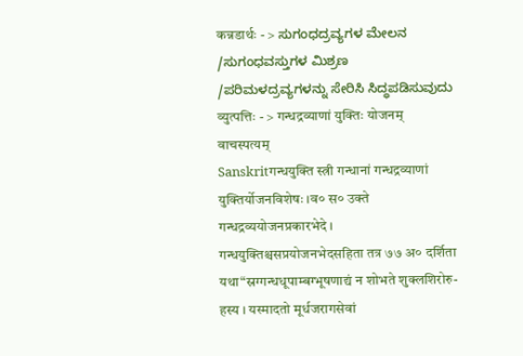कन्नडार्थः - > ಸುಗಂಧದ್ರವ್ಯಗಳ ಮೇಲನ /ಸುಗಂಧವಸ್ತುಗಳ ಮಿಶ್ರಣ /ಪರಿಮಳದ್ರವ್ಯಗಳನ್ನು ಸೇರಿಸಿ ಸಿದ್ಧಪಡಿಸುವುದು
व्युत्पत्तिः - > गन्धद्रव्याणां युक्तिः योजनम्
वाचस्पत्यम्
Sanskritगन्धयुक्ति स्त्री गन्धानां गन्धद्रव्याणां युक्तिर्योजनविशेषः ।व० स० उक्ते गन्धद्रव्ययोजनप्रकारभेदे । गन्धयुक्तिश्चसप्रयोजनभेदसहिता तत्र ७७ अ० दर्शिता यथा“स्रग्गन्धधूपाम्बग्भूषणाद्यं न शोभते शुक्लशिरोरु-हस्य । यस्मादतो मूर्धजरागसेवां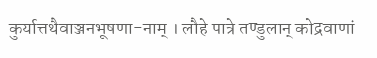कुर्यात्तथैवाञ्जनभूषणा-नाम् । लौहे पात्रे तण्डुलान् कोद्रवाणां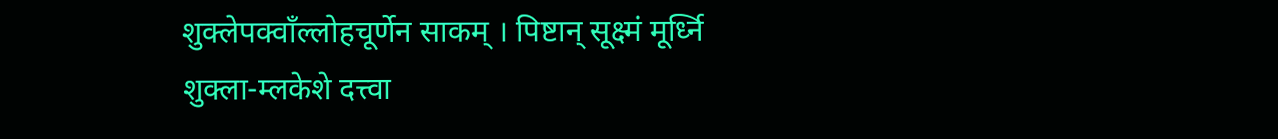शुक्लेपक्वाँल्लोहचूर्णेन साकम् । पिष्टान् सूक्ष्मं मूर्ध्नि शुक्ला-म्लकेशे दत्त्वा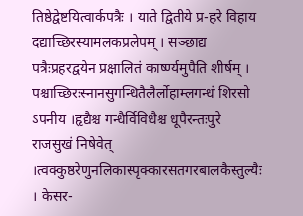तिष्ठेद्वेष्टयित्वार्कपत्रैः । याते द्वितीये प्र-हरे विहाय दद्याच्छिरस्यामलकप्रलेपम् । सञ्छाद्य पत्रैःप्रहरद्वयेन प्रक्षालितं कार्ष्ण्यमुपैति शीर्षम् । पश्चाच्छिरःस्नानसुगन्धितैलैर्लोहाम्लगन्धं शिरसो ऽपनीय ।हृद्यैश्च गन्धैर्विविधैश्च धूपैरन्तःपुरे राजसुखं निषेवेत् ।त्वक्कुष्ठरेणुनलिकास्पृक्कारसतगरबालकैस्तुल्यैः । केसर-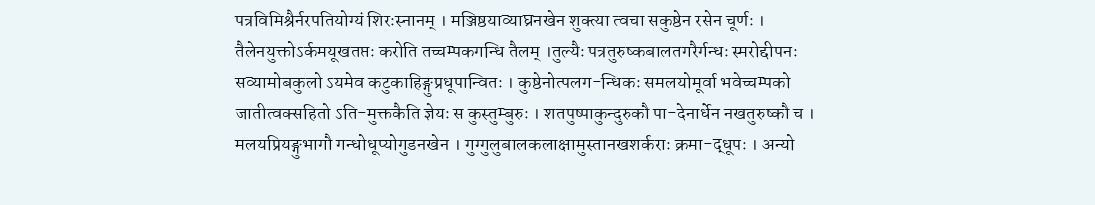पत्रविमिश्रैर्नरपतियोग्यं शिरःस्नानम् । मञ्जिष्ठयाव्याघ्रनखेन शुक्त्या त्वचा सकुष्ठेन रसेन चूर्णः । तैलेनयुक्तोऽर्कमयूखतप्तः करोति तच्चम्पकगन्धि तैलम् ।तुल्यैः पत्रतुरुष्कबालतगरैर्गन्धः स्मरोद्दीपनः सव्यामोबकुलो ऽयमेव कटुकाहिङ्गुप्रधूपान्वितः । कुष्ठेनोत्पलग-न्धिकः समलयोमूर्वा भवेच्चम्पको जातीत्वक्सहितो ऽति-मुक्तकैति ज्ञेयः स कुस्तुम्बुरुः । शतपुष्पाकुन्दुरुकौ पा-देनार्धेन नखतुरुष्कौ च । मलयप्रियङ्गुभागौ गन्धोधूप्योगुडनखेन । गुग्गुलुबालकलाक्षामुस्तानखशर्कराः क्रमा-द्धूपः । अन्यो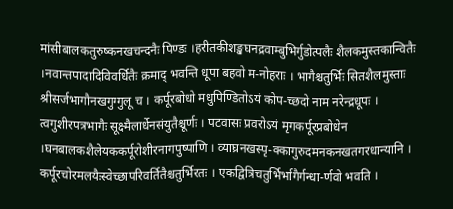मांसीबालकतुरुष्कनखचन्दनैः पिण्डः ।हरीतकीशङ्खघनद्रवाम्बुभिर्गुडोत्पलैः शैलकमुस्तकान्वितैः ।नवान्तपादादिविवर्धितैः क्रमाद् भवन्ति धूपा बहवो म-नोहराः । भागैश्चतुर्भिः सितशैलमुस्ताः श्रीसर्जभागौनखगुग्गुलू च । कर्पूरबोधो मधुपिण्डितोऽयं कोप-च्छदो नाम नरेन्द्रधूपः । त्वगुशीरपत्रभागैः सूक्ष्मैलार्धेनसंयुतैश्चूर्णः । पटवासः प्रवरोऽयं मृगकर्पूरप्रबोधेन ।घनबालकशैलेयककर्पूरोशीरनागपुष्पाणि । व्याघ्रनखस्पृ-क्कागुरुदमनकनखतगरधान्यानि । कर्पूरचोरमलयैःस्वेच्छापरिवर्तितैश्चतुर्भिरतः । एकद्वित्रिचतुर्भिर्भागैर्गन्धा-र्णवो भवति ।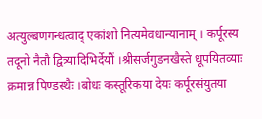अत्युल्बणगन्धत्वाद् एकांशो नित्यमेवधान्यानाम् । कर्पूरस्य तदूनो नैतौ द्वित्र्यादिभिर्देयौं ।श्रीसर्जगुडनखैस्ते धूपयितव्याः क्रमान्न पिण्डस्थैः ।बोधः कस्तूरिकया देयः कर्पूरसंयुतया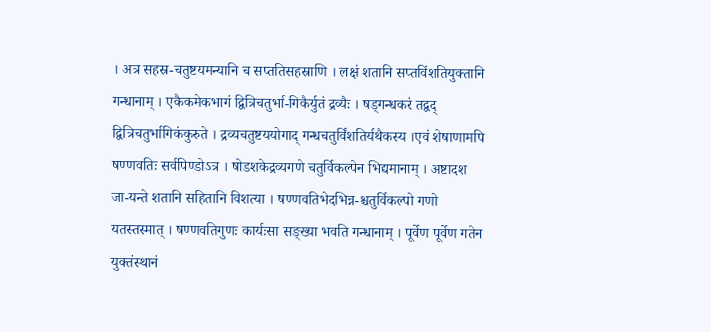। अत्र सहस्र-चतुष्टयमन्यानि च सप्ततिसहस्राणि । लक्षं शतानि सप्तविंशतियुक्तानि गन्धानाम् । एकैकमेकभागं द्वित्रिचतुर्भा-गिकैर्युतं द्रव्यैः । षड्गन्धकरं तद्वद् द्वित्रिचतुर्भागिकंकुरुते । द्रव्यचतुष्टययोगाद् गन्धचतुर्विंशतिर्यथैकस्य ।एवं शेषाणामपि षण्णवतिः सर्वपिण्डोऽत्र । षोडशकेद्रव्यगणे चतुर्विकल्पेन भिद्यमानाम् । अष्टादश जा-यन्ते शतानि सहितानि विशत्या । षण्णवतिभेदभिन्न-श्चतुर्विकल्पो गणो यतस्तस्मात् । षण्णवतिगुणः कार्यःसा सङ्ख्या भवति गन्धानाम् । पूर्वेण पूर्वेण गतेन युक्तंस्थानं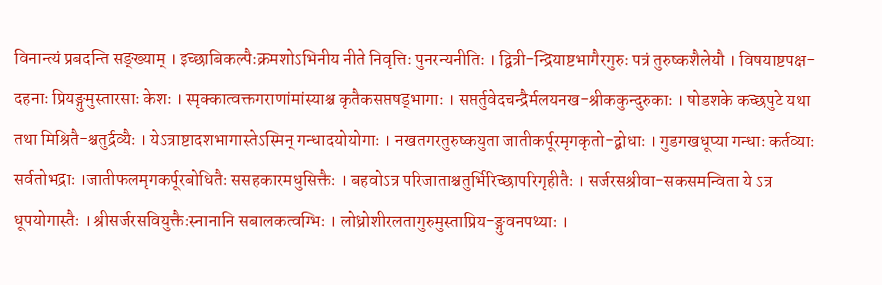विनान्त्यं प्रबदन्ति सङ्ख्याम् । इच्छाबिकल्पैःक्रमशोऽभिनीय नीते निवृत्तिः पुनरन्यनीतिः । द्वित्री-न्द्रियाष्टभागैरगुरुः पत्रं तुरुष्कशैलेयौ । विषयाष्टपक्ष-दहनाः प्रियङ्गुमुस्तारसाः केशः । स्पृक्कात्वक्तगराणांमांस्याश्च कृतैकसप्तषड्भागाः । सप्तर्तुवेदचन्द्रैर्मलयनख-श्रीककुन्दुरुकाः । षोडशके कच्छपुटे यथा तथा मिश्रितै-श्चतुर्द्रव्यैः । येऽत्राष्टादशभागास्तेऽस्मिन् गन्धादयोयोगाः । नखतगरतुरुष्कयुता जातीकर्पूरमृगकृतो-द्बोधाः । गुडगखधूप्या गन्धाः कर्तव्याः सर्वतोभद्राः ।जातीफलमृगकर्पूरबोधितैः ससहकारमधुसिक्तैः । बहवोऽत्र परिजाताश्चतुर्भिरिच्छापरिगृहीतैः । सर्जरसश्रीवा-सकसमन्विता ये ऽत्र धूपयोगास्तैः । श्रीसर्जरसवियुक्तैःस्नानानि सबालकत्वग्भिः । लोध्रोशीरलतागुरुमुस्ताप्रिय-ङ्गुवनपथ्याः ।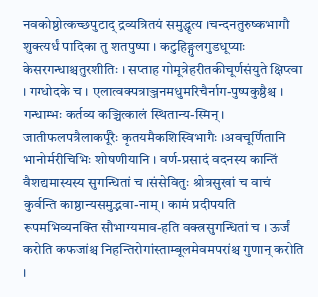नवकोष्ठोत्कच्छपुटाद् द्रव्यत्रितयं समुद्धृत्य ।चन्दनतुरुष्कभागौ शुक्त्यर्धं पादिका तु शतपुष्पा । कटुहिङ्गुलगुडधूप्याः केसरगन्धाश्चतुरशीतिः । सप्ताह गोमूत्रेहरीतकीचूर्णसंयुते क्षिप्त्वा । गग्धोदके च । एलात्वक्पत्राञ्जनमधुमरिचैर्नाग-पुष्पकुष्ठैश्च । गन्धाम्भः कर्तव्य कञ्चित्कालं स्थितान्य-स्मिन् । जातीफलपत्रैलाकर्पूरैः कृतयमैकशिस्विभागैः ।अवचूर्णितानि भानोर्मरीचिभिः शोषणीयानि । वर्ण-प्रसादं वदनस्य कान्तिं वैशद्यमास्यस्य सुगन्धितां च ।संसेवितुः श्रोत्रसुखां च वाचं कुर्वन्ति काष्ठान्यसमुद्भवा-नाम् । कामं प्रदीपयति रूपमभिव्यनक्ति सौभाग्यमाव-हति वक्त्रसुगन्धितां च । ऊर्जं करोति कफजांश्च निहन्तिरोगांस्ताम्बूलमेवमपरांश्च गुणान् करोति ।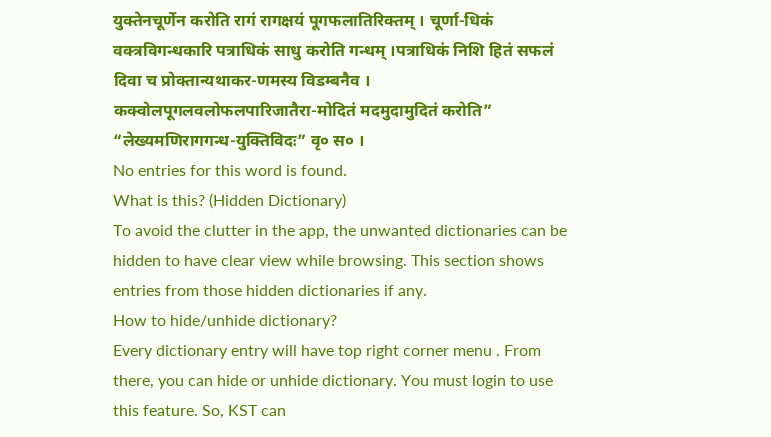युक्तेनचूर्णेन करोति रागं रागक्षयं पूगफलातिरिक्तम् । चूर्णा-धिकं वक्त्रविगन्धकारि पत्राधिकं साधु करोति गन्धम् ।पत्राधिकं निशि हितं सफलं दिवा च प्रोक्तान्यथाकर-णमस्य विडम्बनैव । कक्वोलपूगलवलोफलपारिजातैरा-मोदितं मदमुदामुदितं करोति” “लेख्यमणिरागगन्ध-युक्तिविदः” वृ० स० ।
No entries for this word is found.
What is this? (Hidden Dictionary)
To avoid the clutter in the app, the unwanted dictionaries can be hidden to have clear view while browsing. This section shows entries from those hidden dictionaries if any.
How to hide/unhide dictionary?
Every dictionary entry will have top right corner menu . From there, you can hide or unhide dictionary. You must login to use this feature. So, KST can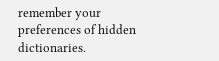remember your preferences of hidden dictionaries.